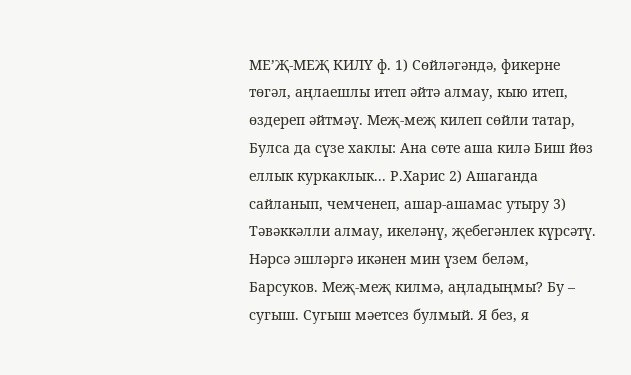МЕ’Җ-МЕҖ КИЛҮ ф. 1) Сөйләгәндә, фикерне төгәл, аңлаешлы итеп әйтә алмау, кыю итеп, өздереп әйтмәү. Меҗ-меҗ килеп сөйли татар, Булса да сүзе хаклы: Ана сөте аша килә Биш йөз еллык куркаклык... Р.Харис 2) Ашаганда сайланып, чемченеп, ашар-ашамас утыру 3) Тәвәккәлли алмау, икеләнү, җебегәнлек күрсәтү. Нәрсә эшләргә икәнен мин үзем беләм, Барсуков. Меҗ-меҗ килмә, аңладыңмы? Бу – сугыш. Сугыш мәетсез булмый. Я без, я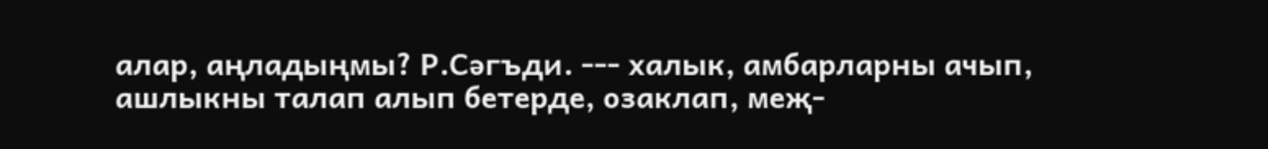алар, аңладыңмы? Р.Сәгъди. --- халык, амбарларны ачып, ашлыкны талап алып бетерде, озаклап, меҗ-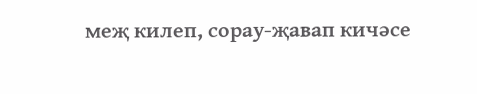меҗ килеп, сорау-җавап кичәсе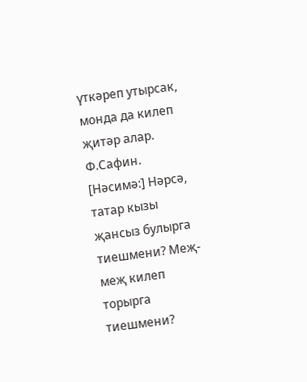үткәреп утырсак, монда да килеп җитәр алар. Ф.Сафин. [Нәсимә:] Нәрсә, татар кызы җансыз булырга тиешмени? Меҗ-меҗ килеп торырга тиешмени?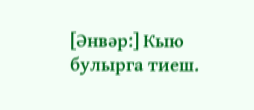[Әнвәр:] Кыю булырга тиеш.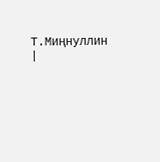Т.Миңнуллин |